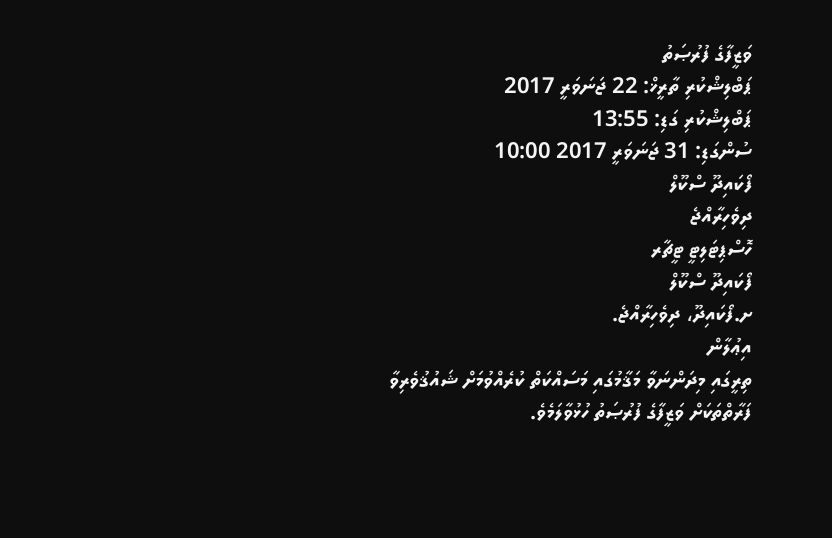ވަޒީފާގެ ފުރުޞަތު
ޕަބްލިޝްކުރި ތާރީޚް: 22 ޖަނަވަރީ 2017
ޕަބްލިޝްކުރި ގަޑި: 13:55
ސުންގަޑި: 31 ޖަނަވަރީ 2017 10:00
ފޯކައިދޫ ސްކޫލް
ދިވެހިރާއްޖެ
ހޮސްޕިޓަލިޓީ ޓީޗާރ
ފޯކައިދޫ ސްކޫލް
ށ.ފޯކައިދޫ، ދިވެހިރާއްޖެ.
އިޢުލާން
ތިރީގައި މިދަންނަވާ މަޤާމުގައި މަސައްކަތް ކުރެއްވުމަށް ޝައުޤުވެރިވާ ފަރާތްތަކަށް ވަޒީފާގެ ފުރުޞަތު ހުޅުވާލަމެވެ.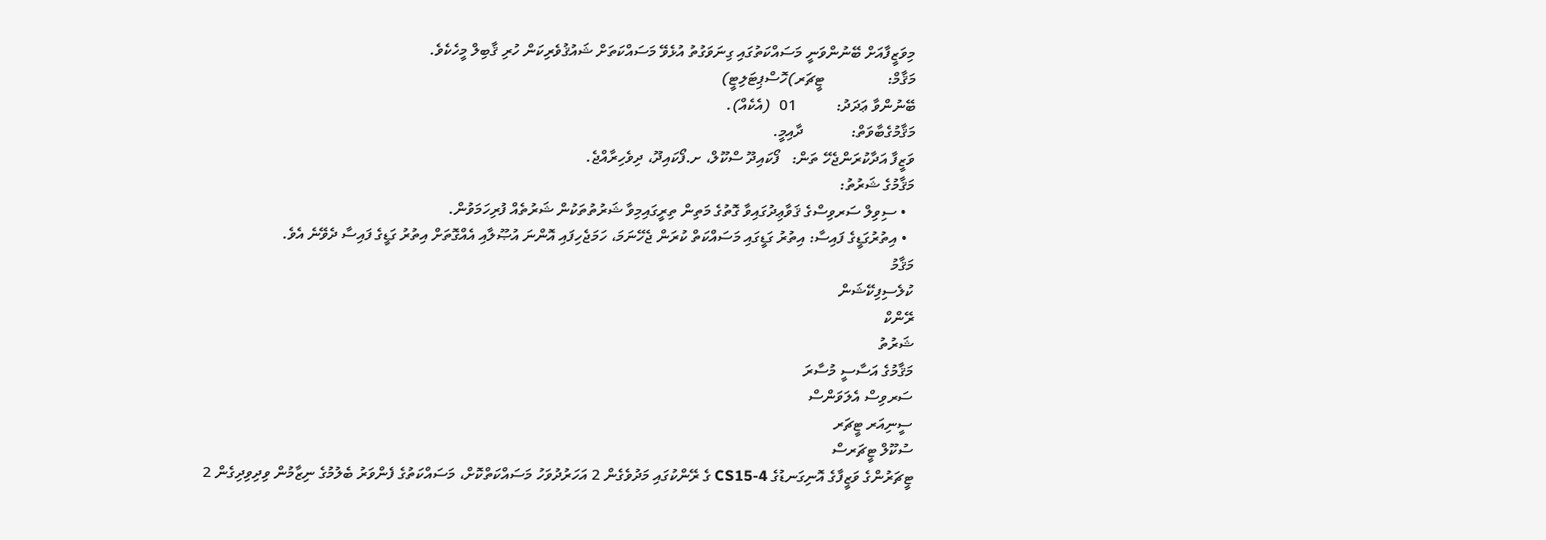މިވަޒީފާއަށް ބޭނުންވަނީ މަސައްކަތުގައި ގިނަވަގުތު އުޅެވޭ މަސައްކަތަށް ޝައުޤުވެރިކަން ހުރި ޤާބިލް މީހެކެވެ.
މަޤާމް:                ޓީޗަރ)ހޮސްޕިޓަލިޓީ)
ބޭނުންވާ ޢަދަދު:          01  (އެކެއް).
މަޤާމުގެބާވަތް:            ދާއިމީ.
ވަޒީފާ އަދާކުރަންޖެހޭ ތަން:   ފޯކައިދޫ ސްކޫލް، ށ.ފޯކައިދޫ، ދިވެހިރާއްޖެ.
މަޤާމުގެ ޝަރުތު:
  • ސިވިލް ސަރވިސްގެ ޤަވާޢިދުގައިވާ ގޮތުގެ މަތިން ތިރީގައިމިވާ ޝަރުތުތަކުން ޝަރުތެއް ފުރިހަމަވުން.
  • އިތުރުގަޑީގެ ފައިސާ: އިތުރު ގަޑީގައި މަސައްކަތް ކުރަން ޖެހޭނަމަ، ހަމަޖެހިފައި އޮންނަ އުޞޫލާއި އެއްގޮތަށް އިތުރު ގަޑީގެ ފައިސާ ދެވޭނެ އެވެ.
މަޤާމު
ކުލެސިފިކޭޝަން
ރޭންކް
ޝަރުތު
މަޤާމުގެ އަސާސީ މުސާރަ
ސަރވިސް އެލަވަންސް
ސީނިއަރ ޓީޗަރ
ސުކޫލް ޓީޗަރސް
ޓީޗަރުންގެ ވަޒީފާގެ އޮނިގަނޑުގެ CS15-4 ގެ ރޭންކުގައި މަދުވެގެން 2 އަހަރުދުވަހު މަސައްކަތްކޮށް، މަސައްކަތުގެ ފެންވަރު ބެލުމުގެ ނިޒާމުން ވިދިވިދިގެން 2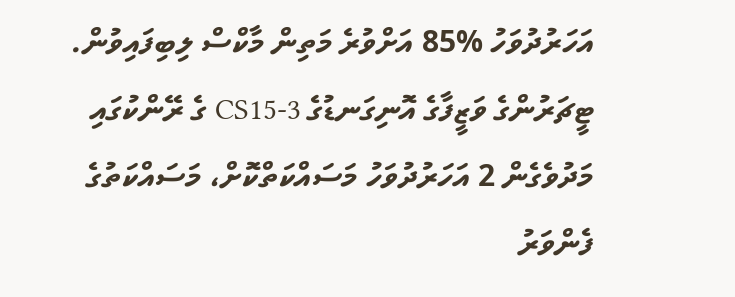އަހަރުދުވަހު %85 އަށްވުރެ މަތިން މާކްސް ލިބިފައިވުން.
ޓީޗަރުންގެ ވަޒީފާގެ އޮނިގަނޑުގެ CS15-3 ގެ ރޭންކުގައި މަދުވެގެން 2 އަހަރުދުވަހު މަސައްކަތްކޮށް، މަސައްކަތުގެ ފެންވަރު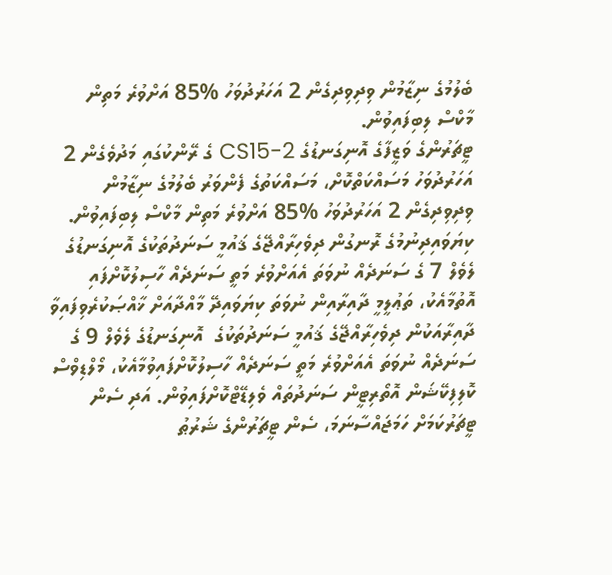ބެލުމުގެ ނިޒާމުން ވިދިވިދިގެން 2 އަހަރުދުވަހު %85 އަށްވުރެ މަތިން މާކްސް ލިބިފައިވުން.
ޓީޗަރުންގެ ވަޒީފާގެ އޮނިގަނޑުގެ CS15-2 ގެ ރޭންކުގައި މަދުވެގެން 2 އަހަރުދުވަހު މަސައްކަތްކޮށް، މަސައްކަތުގެ ފެންވަރު ބެލުމުގެ ނިޒާމުން ވިދިވިދިގެން 2 އަހަރުދުވަހު %85 އަށްވުރެ މަތިން މާކްސް ލިބިފައިވުން.
ކިޔަވައިދިނުމުގެ ރޮނގުން ދިވެހިރާއްޖޭގެ ޤައުމީ ސަނަދުތަކުގެ އޮނިގަނޑުގެ ލެވެލް 7 ގެ ސަނަދެއް ނުވަތަ އެއަށްވުރެ މަތީ ސަނަދެއް ހާސިލުކޮށްފައި އޮތުމާއެކު، ތަޢުލީމީ ދާއިރާއިން ނުވަތަ ކިޔަވައިދޭ މާއްދާއަށް ޚާއްޞަކުރެވިފައިވާ ދާއިރާއަކުން ދިވެހިރާއްޖޭގެ ޤައުމީ ސަނަދުތަކުގެ  އޮނިގަނޑުގެ ލެވެލް 9 ގެ ސަނަދެއް ނުވަތަ އެއަށްވުރެ މަތީ ސަނަދެއް ހާސިލުކޮށްފައިވުމާއެކު، މޯލްޑިވްސް ކޮލިފިކޭޝަން އޮތޯރިޓީން ސަނަދުތައް ވެލިޑޭޓްކޮށްފައިވުން. އަދި ސެން ޓީޗަރުކަމަށް ހަމަޖައްސާނަމަ، ސެން ޓީޗަރުންގެ ޝަރުޠު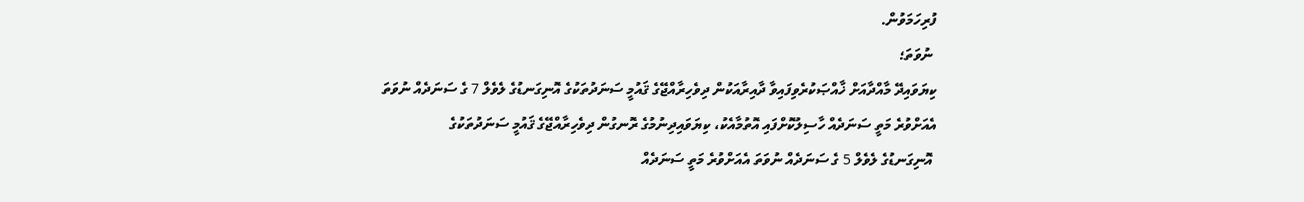ފުރިހަމަވުން.
 ނުވަތަ؛
ކިޔަވައިދޭ މާއްދާއަށް ޚާއްޞަކުރެވިފައިވާ ދާއިރާއަކުން ދިވެހިރާއްޖޭގެ ޤައުމީ ސަނަދުތަކުގެ އޮނިގަނޑުގެ ލެވެލް 7 ގެ ސަނަދެއް ނުވަތަ އެއަށްވުރެ މަތީ ސަނަދެއް ހާސިލުކޮށްފައި އޮތުމާއެކު، ކިޔަވައިދިނުމުގެ ރޮނގުން ދިވެހިރާއްޖޭގެ ޤައުމީ ސަނަދުތަކުގެ
 އޮނިގަނޑުގެ ލެވެލް 5 ގެ ސަނަދެއް ނުވަތަ އެއަށްވުރެ މަތީ ސަނަދެއް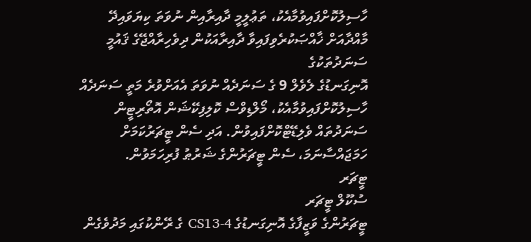ހާސިލުކޮށްފައިވުމާއެކު، ތަޢުލީމީ ދާއިރާއިން ނުވަތަ ކިޔަވައިދޭ މާއްދާއަށް ޚާއްޞަކުރެވިފައިވާ ދާއިރާއަކުން ދިވެހިރާއްޖޭގެ ޤައުމީ ސަނަދުތަކުގެ
އޮނިގަނޑުގެ ލެވެލް 9 ގެ ސަނަދެއް ނުވަތަ އެއަށްވުރެ މަތީ ސަނަދެއް ހާސިލުކޮށްފައިވުމާއެކު، މޯލްޑިވްސް ކޮލިފިކޭޝަން އޮތޯރިޓީން ސަނަދުތައް ވެލިޑޭޓްކޮށްފައިވުން. އަދި ސެން ޓީޗަރުކަމަށް ހަމަޖައްސާނަމަ، ސެން ޓީޗަރުންގެ ޝަރުޠު ފުރިހަމަވުން.
ޓީޗަރ
ސުކޫލް ޓީޗަރ
ޓީޗަރުންގެ ވަޒީފާގެ އޮނިގަނޑުގެ CS13-4 ގެ ރޭންކުގައި މަދުވެގެން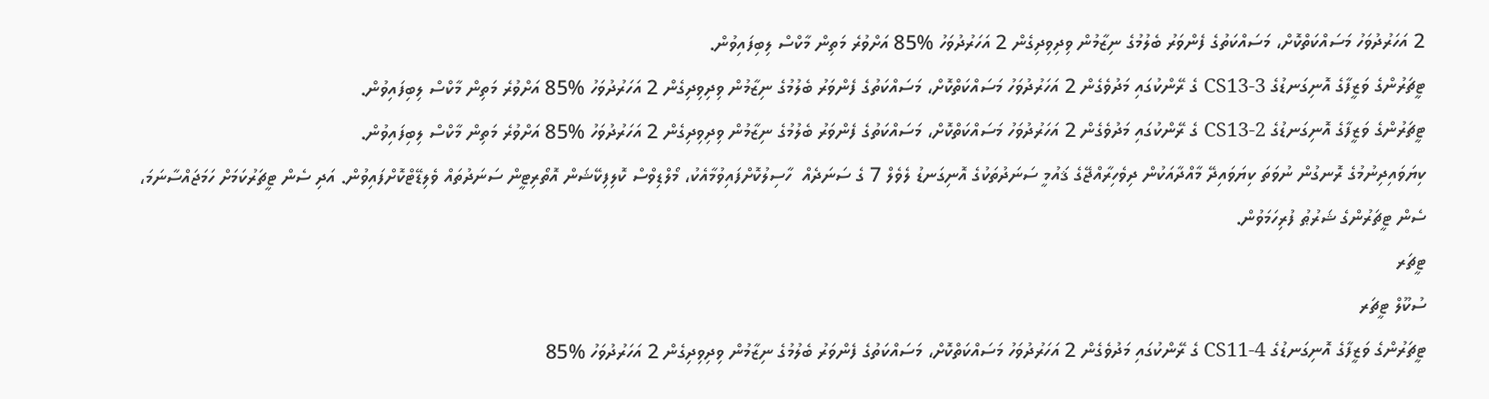2 އަހަރުދުވަހު މަސައްކަތްކޮށް، މަސައްކަތުގެ ފެންވަރު ބެލުމުގެ ނިޒާމުން ވިދިވިދިގެން 2 އަހަރުދުވަހު %85 އަށްވުރެ މަތިން މާކްސް ލިބިފައިވުން.
ޓީޗަރުންގެ ވަޒީފާގެ އޮނިގަނޑުގެ CS13-3 ގެ ރޭންކުގައި މަދުވެގެން 2 އަހަރުދުވަހު މަސައްކަތްކޮށް، މަސައްކަތުގެ ފެންވަރު ބެލުމުގެ ނިޒާމުން ވިދިވިދިގެން 2 އަހަރުދުވަހު %85 އަށްވުރެ މަތިން މާކްސް ލިބިފައިވުން.
ޓީޗަރުންގެ ވަޒީފާގެ އޮނިގަނޑުގެ CS13-2 ގެ ރޭންކުގައި މަދުވެގެން 2 އަހަރުދުވަހު މަސައްކަތްކޮށް، މަސައްކަތުގެ ފެންވަރު ބެލުމުގެ ނިޒާމުން ވިދިވިދިގެން 2 އަހަރުދުވަހު %85 އަށްވުރެ މަތިން މާކްސް ލިބިފައިވުން.
ކިޔަވައިދިނުމުގެ ރޮނގުން ނުވަތަ ކިޔަވައިދޭ މާއްދާއަކުން ދިވެހިރާއްޖޭގެ ޤައުމީ ސަނަދުތަކުގެ އޮނިގަނޑު ލެވެލް 7 ގެ ސަނަދެއް  ހާސިލުކޮށްފައިވުމާއެކު، މޯލްޑިވްސް ކޮލިފިކޭޝަން އޮތޯރިޓީން ސަނަދުތައް ވެލިޑޭޓްކޮށްފައިވުން. އަދި ސެން ޓީޗަރުކަމަށް ހަމަޖައްސާނަމަ، ސެން ޓީޗަރުންގެ ޝަރުޠު ފުރިހަމަވުން.
ޓީޗަރ
ސުކޫލް ޓީޗަރ
ޓީޗަރުންގެ ވަޒީފާގެ އޮނިގަނޑުގެ CS11-4 ގެ ރޭންކުގައި މަދުވެގެން 2 އަހަރުދުވަހު މަސައްކަތްކޮށް، މަސައްކަތުގެ ފެންވަރު ބެލުމުގެ ނިޒާމުން ވިދިވިދިގެން 2 އަހަރުދުވަހު %85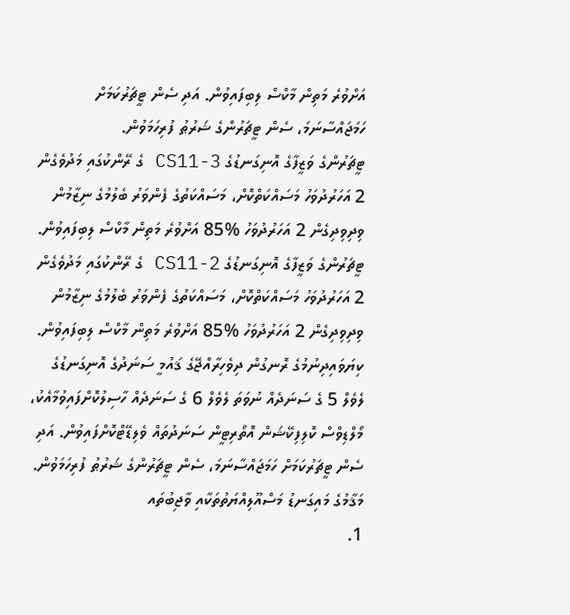އަށްވުރެ މަތިން މާކްސް ލިބިފައިވުން. އަދި ސެން ޓީޗަރުކަމަށް ހަމަޖައްސާނަމަ، ސެން ޓީޗަރުންގެ ޝަރުޠު ފުރިހަމަވުން.
ޓީޗަރުންގެ ވަޒީފާގެ އޮނިގަނޑުގެ CS11-3 ގެ ރޭންކުގައި މަދުވެގެން 2 އަހަރުދުވަހު މަސައްކަތްކޮށް، މަސައްކަތުގެ ފެންވަރު ބެލުމުގެ ނިޒާމުން ވިދިވިދިގެން 2 އަހަރުދުވަހު %85 އަށްވުރެ މަތިން މާކްސް ލިބިފައިވުން.
ޓީޗަރުންގެ ވަޒީފާގެ އޮނިގަނޑުގެ 2-CS11 ގެ ރޭންކުގައި މަދުވެގެން 2 އަހަރުދުވަހު މަސައްކަތްކޮށް، މަސައްކަތުގެ ފެންވަރު ބެލުމުގެ ނިޒާމުން ވިދިވިދިގެން 2 އަހަރުދުވަހު %85 އަށްވުރެ މަތިން މާކްސް ލިބިފައިވުން.
ކިޔަވައިދިނުމުގެ ރޮނގުން ދިވެހިރާއްޖޭގެ ޤައުމީ ސަނަދުގެ އޮނިގަނޑުގެ ލެވެލް 5 ގެ ސަނަދެއް ނުވަތަ ލެވެލް 6 ގެ ސަނަދެއް ހާސިލުކޮށްފައިވުމާއެކު،  މޯލްޑިވްސް ކޮލިފިކޭޝަން އޮތޯރިޓީން ސަނަދުތައް ވެލިޑޭޓްކޮށްފައިވުން. އަދި ސެން ޓީޗަރުކަމަށް ހަމަޖައްސާނަމަ، ސެން ޓީޗަރުންގެ ޝަރުޠު ފުރިހަމަވުން.
މަޤާމުގެ މައިގަނޑު މަސްއޫލިއްޔަތުތަކާއި ވާޖިބުތައ
1.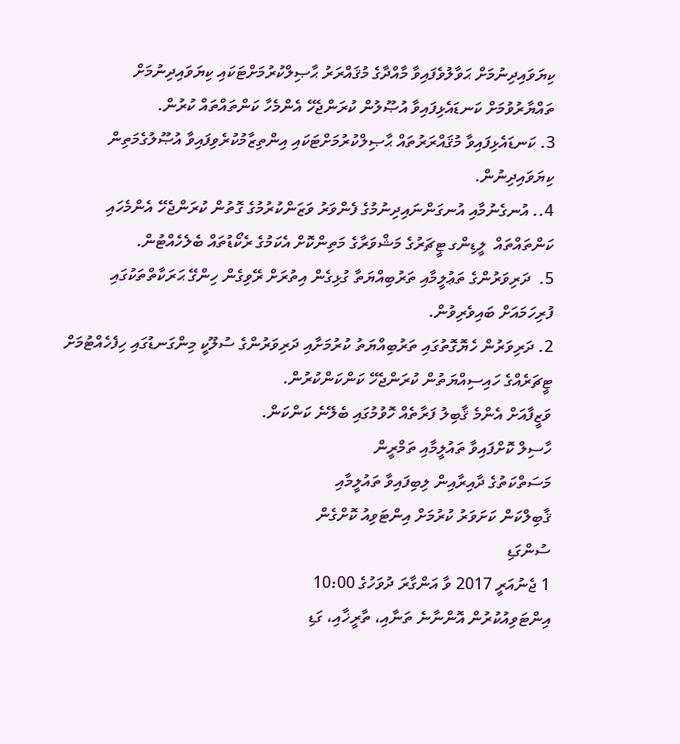ކިޔަވައިދިނުމަށް ޙަވާލުވެފައިވާ މާއްދާގެ މުޤައްރަރު ޙާޞިލްކުރުމަށްޓަކައި ކިޔަވައިދިނުމަށް ތައްޔާރުވުމަށް ކަނޑައެޅިފައިވާ އުޞޫލުން ކުރަންޖެހޭ އެންމެހާ ކަންތައްތައް ކުރުން.
3. ކަނޑައެޅިފައިވާ މުޤައްރަރުތައް ޙާޞިލްކުރުމަށްޓަކައި އިންތިޒާމުކުރެވިފައިވާ އުޞޫލުގެމަތިން ކިޔަވައިދިނުން.
4.. އުނގެނުމާއި އުނގަންނައިދިނުމުގެ ފެންވަރު ވަޒަންކުރުމުގެ ގޮތުން ކުރަންޖެހޭ އެންމެހައި ކަންތައްތައް  ލީޑިންގ ޓީޗަރުގެ މަޝްވަރާގެ މަތިންކޮށް އެކަމުގެ ރެކޯޑުތައް ބެލެހެއްޓުން.
5.  ދަރިވަރުންގެ ތަޢުލީމާއި ތަރުބިއްޔަތާ ގުޅިގެން އިތުރަށް ރޭވިގެން ހިންގޭ ޙަރަކާތްތަކުގައި ފުރިހަމައަށް ބައިވެރިވުން.
2. ދަރިވަރުން ހެޔޮގޮތުގައި ތަރުބިއްޔަތު ކުރުމަށާއި ދަރިވަރުންގެ ސުލޫކީ މިންގަނޑުގައި ހިފެހެއްޓުމަށް ޓީޗަރެއްގެ ހައިސިއްޔަތުން ކުރަންޖެހޭ ކަންކަންކުރުން.
ވަޒީފާއަށް އެންމެ ޤާބިލު ފަރާތެއް ހޮވުމުގައި ބެލޭނެ ކަންކަން.
ހާސިލް ކޮށްފައިވާ ތައުލީމާއި ތަމްރީން
މަސަތްކަތުގެ ދާއިރާއިން ލިބިފައިވާ ތައުލީމާއި
ޤާބިލްކަން ކަށަވަރު ކުރުމަށް އިންޓަވިއު ކޮށްގެން
ސުންގަޑި
1 ޖެނުއަރީ 2017 ވާ އަންގާރަ ދުވަހުގެ 10:00
އިންޓަވިއުކުރުން އޮންނާނެ ތަނާއި، ތާރީޚާއި، ގަޑި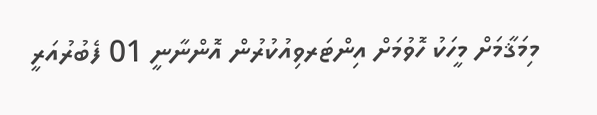މިމަޤާމަށް މީހަކު ހޮވުމަށް އިންޓަރވިއުކުރުން އޮންނާނީ 01 ފެބުރުއަރީ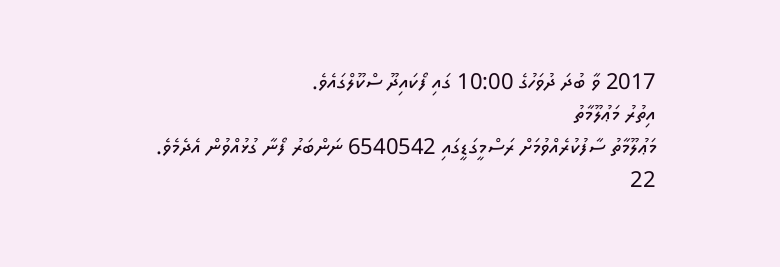2017 ވާ ބުދަ ދުވަހުގެ 10:00 ގައި ފޯކައިދޫ ސްކޫލްގައެވެ.
އިތުރު މަޢުލޫމާތު
މަޢުލޫމާތު ސާފުކުރެއްވުމަށް ރަސްމީގަޑީގައި 6540542 ނަންބަރު ފޯނާ ގުޅުއްވުން އެދެމެވެ.
22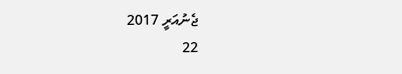ޖެނުއަރީ 2017
22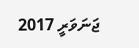ޖަނަވަރީ 2017